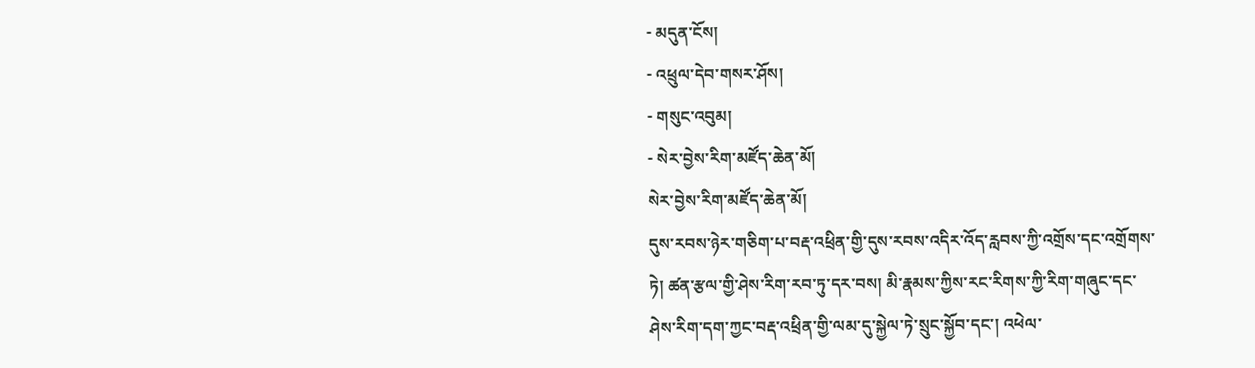- མདུན་ངོས།
- འཕྲུལ་དེབ་གསར་ཤོས།
- གསུང་འབུམ།
- སེར་བྱེས་རིག་མཛོད་ཆེན་མོ།
སེར་བྱེས་རིག་མཛོད་ཆེན་མོ།
དུས་རབས་ཉེར་གཅིག་པ་བརྡ་འཕྲིན་གྱི་དུས་རབས་འདིར་འོད་རླབས་ཀྱི་འགྲོས་དང་འགྲོགས་ཏེ། ཚན་རྩལ་གྱི་ཤེས་རིག་རབ་ཏུ་དར་བས། མི་རྣམས་ཀྱིས་རང་རིགས་ཀྱི་རིག་གཞུང་དང་ཤེས་རིག་དག་ཀྱང་བརྡ་འཕྲིན་གྱི་ལམ་དུ་སྐྱེལ་ཏེ་སྲུང་སྐྱོབ་དང་། འཕེལ་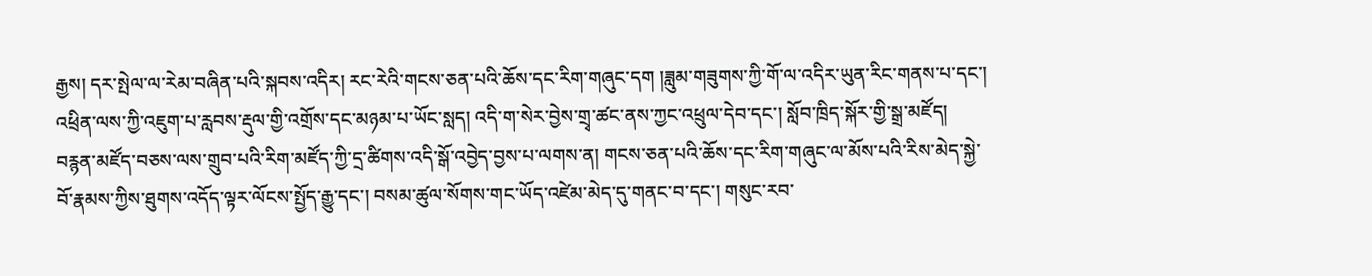རྒྱས། དར་སྤེལ་ལ་རེམ་བཞིན་པའི་སྐབས་འདིར། རང་རེའི་གངས་ཅན་པའི་ཆོས་དང་རིག་གཞུང་དག །ཟླུམ་གཟུགས་ཀྱི་གོ་ལ་འདིར་ཡུན་རིང་གནས་པ་དང་། འཕྲིན་ལས་ཀྱི་འཇུག་པ་རླབས་རྡུལ་གྱི་འགྲོས་དང་མཉམ་པ་ཡོང་སླད། འདི་ག་སེར་བྱེས་གྲྭ་ཚང་ནས་ཀྱང་འཕྲུལ་དེབ་དང་། སློབ་ཁྲིད་སྐོར་གྱི་སྒྲ་མཛོད། བརྙན་མཛོད་བཅས་ལས་གྲུབ་པའི་རིག་མཛོད་ཀྱི་དྲ་ཚིགས་འདི་སྒོ་འབྱེད་བྱས་པ་ལགས་ན། གངས་ཅན་པའི་ཆོས་དང་རིག་གཞུང་ལ་མོས་པའི་རིས་མེད་སྐྱེ་བོ་རྣམས་ཀྱིས་ཐུགས་འདོད་ལྟར་ལོངས་སྤྱོད་རྒྱུ་དང་། བསམ་ཚུལ་སོགས་གང་ཡོད་འཛེམ་མེད་དུ་གནང་བ་དང་། གསུང་རབ་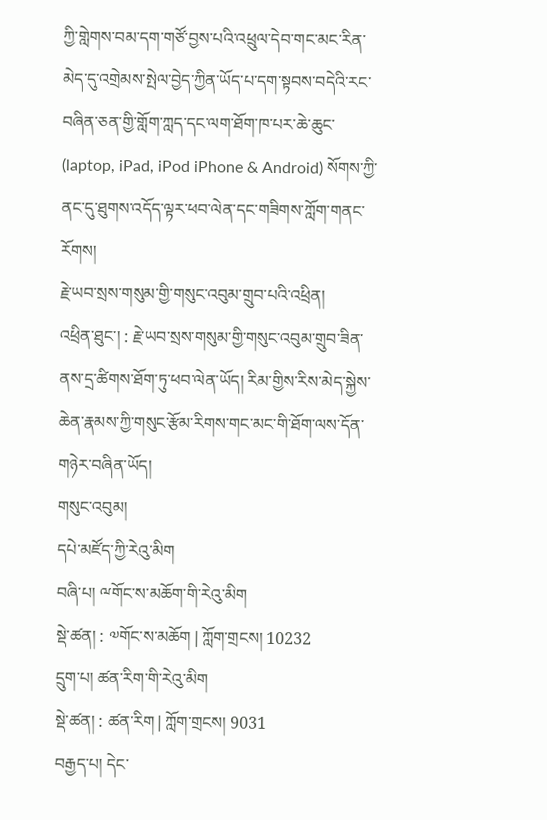ཀྱི་གླེགས་བམ་དག་གཙོ་བྱས་པའི་འཕྲུལ་དེབ་གང་མང་རིན་མེད་དུ་འགྲེམས་སྤེལ་བྱེད་ཀྱིན་ཡོད་པ་དག་སྟབས་བདེའི་རང་བཞིན་ཅན་གྱི་གློག་ཀླད་དང་ལག་ཐོག་ཁ་པར་ཆེ་ཆུང་ (laptop, iPad, iPod iPhone & Android) སོགས་ཀྱི་ནང་དུ་ཐུགས་འདོད་ལྟར་ཕབ་ལེན་དང་གཟིགས་ཀློག་གནང་རོགས།
རྗེ་ཡབ་སྲས་གསུམ་གྱི་གསུང་འབུམ་གྲུབ་པའི་འཕྲིན།
འཕྲིན་ཐུང་། : རྗེ་ཡབ་སྲས་གསུམ་གྱི་གསུང་འབུམ་གྲུབ་ཟིན་ནས་དྲ་ཚིགས་ཐོག་ཏུ་ཕབ་ལེན་ཡོད། རིམ་གྱིས་རིས་མེད་སྐྱེས་ཆེན་རྣམས་ཀྱི་གསུང་རྩོམ་རིགས་གང་མང་གི་ཐོག་ལས་དོན་གཉེར་བཞིན་ཡོད།
གསུང་འབུམ།
དཔེ་མཛོད་ཀྱི་རེའུ་མིག
བཞི་པ། ྋགོང་ས་མཆོག་གི་རེའུ་མིག
སྡེ་ཚན། : ༧གོང་ས་མཆོག | ཀློག་གྲངས། 10232
དྲུག་པ། ཚན་རིག་གི་རེའུ་མིག
སྡེ་ཚན། : ཚན་རིག | ཀློག་གྲངས། 9031
བརྒྱད་པ། དེང་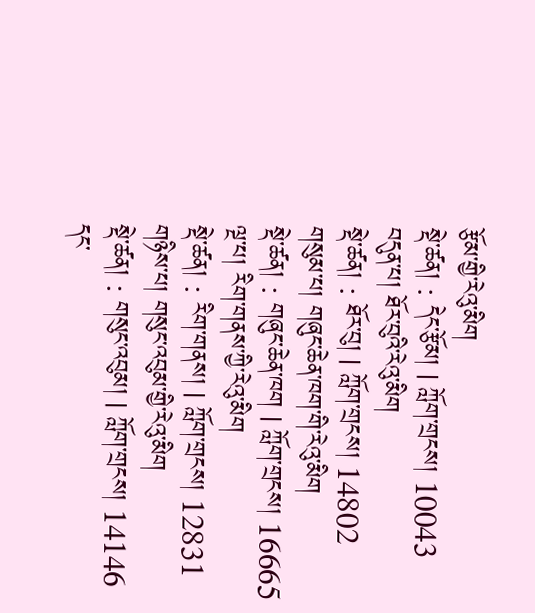རྩོམ་གྱི་རེའུ་མིག
སྡེ་ཚན། : དེང་རྩོམ། | ཀློག་གྲངས། 10043
བདུན་པ། ཐོར་བུའི་རེའུ་མིག
སྡེ་ཚན། : ཐོར་བུ། | ཀློག་གྲངས། 14802
གསུམ་པ། གཞུང་ཆེན་ཁག་གི་རེའུ་མིག
སྡེ་ཚན། : གཞུང་ཆེན་ཁག | ཀློག་གྲངས། 16665
ལྔ་པ། རིག་གནས་ཀྱི་རེའུ་མིག
སྡེ་ཚན། : རིག་གནས། | ཀློག་གྲངས། 12831
གཉིས་པ། གསུང་འབུམ་གྱི་རེའུ་མིག
སྡེ་ཚན། : གསུང་འབུམ། | ཀློག་གྲངས། 14146
དང་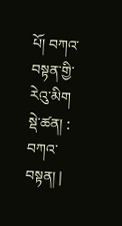པོ། བཀའ་བསྟན་གྱི་རེའུ་མིག
སྡེ་ཚན། : བཀའ་བསྟན། |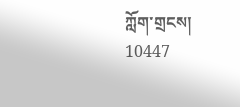ཀློག་གྲངས། 10447